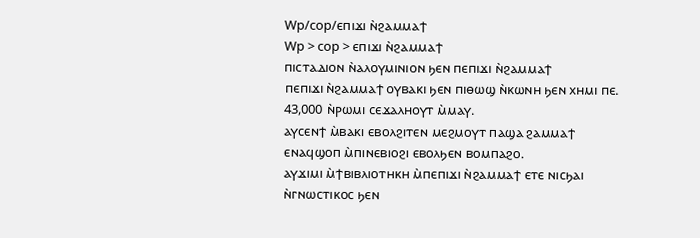Wp/cop/ⲉⲡⲓϫⲓ ⲛ̀ϩⲁⲙⲙⲁϯ
Wp > cop > ⲉⲡⲓϫⲓ ⲛ̀ϩⲁⲙⲙⲁϯ
ⲡⲓⲥⲧⲁⲇⲓⲟⲛ ⲛ̀ⲁⲗⲟⲩⲙⲓⲛⲓⲟⲛ ϧⲉⲛ ⲡⲉⲡⲓϫⲓ ⲛ̀ϩⲁⲙⲙⲁϯ
ⲡⲉⲡⲓϫⲓ ⲛ̀ϩⲁⲙⲙⲁϯ ⲟⲩⲃⲁⲕⲓ ϧⲉⲛ ⲡⲓⲑⲱϣ ⲛ̀ⲕⲱⲛⲏ ϧⲉⲛ ⲭⲏⲙⲓ ⲡⲉ. 43,000 ⲛ̀ⲣⲱⲙⲓ ⲥⲉϫⲁⲗⲏⲟⲩⲧ ⲙ̀ⲙⲁⲩ.
ⲁⲩⲥⲉⲛϯ ⲙ̀ⲃⲁⲕⲓ ⲉⲃⲟⲗϩⲓⲧⲉⲛ ⲙⲉϩⲙⲟⲩⲧ ⲡⲁϣⲁ ϩⲁⲙⲙⲁϯ ⲉⲛⲁϥϣⲟⲡ ⲙ̀ⲡⲓⲛⲉⲃⲓⲟϩⲓ ⲉⲃⲟⲗϧⲉⲛ ⲃⲟⲙⲡⲁϩⲟ.
ⲁⲩϫⲓⲙⲓ ⲙ̀ϯⲃⲓⲃⲗⲓⲟⲧⲏⲕⲏ ⲙ̀ⲡⲉⲡⲓϫⲓ ⲛ̀ϩⲁⲙⲙⲁϯ ⲉⲧⲉ ⲛⲓⲥϧⲁⲓ ⲛ̀ⲅⲛⲱⲥⲧⲓⲕⲟⲥ ϧⲉⲛ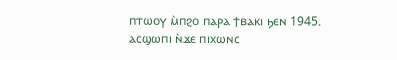ⲡⲧⲱⲟⲩ ⲙ̀ⲡϩⲟ ⲡⲁⲣⲁ ϯⲃⲁⲕⲓ ϧⲉⲛ 1945.
ⲁⲥϣⲱⲡⲓ ⲛ̀ϫⲉ ⲡⲓⲭⲱⲛⲥ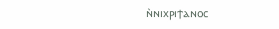ⲛ̀ⲛⲓⲭⲣⲓϯⲁⲛⲟⲥ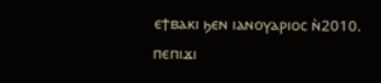ⲉϯⲃⲁⲕⲓ ϧⲉⲛ ⲓⲁⲛⲟⲩⲁⲣⲓⲟⲥ ⲛ̀2010.
ⲡⲉⲡⲓϫⲓ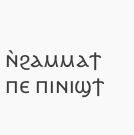ⲛ̀ϩⲁⲙⲙⲁϯ ⲡⲉ ⲡⲓⲛⲓϣϯ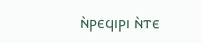ⲛ̀ⲣⲉϥⲓⲣⲓ ⲛ̀ⲧⲉ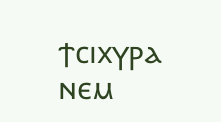ϯⲥⲓⲭⲩⲣⲁ ⲛⲉⲙ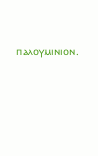ⲡⲁⲗⲟⲩⲙⲓⲛⲓⲟⲛ.